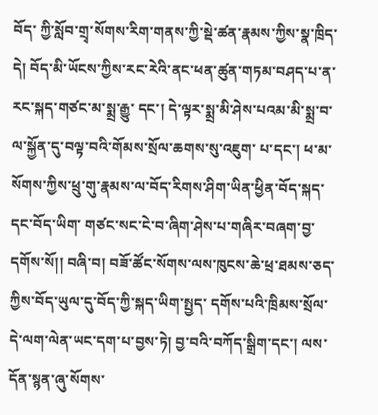བོད་ ཀྱི་སློབ་གྲྭ་སོགས་རིག་གནས་ཀྱི་སྡེ་ཚན་རྣམས་ཀྱིས་སྣ་ཁྲིད་དེ། བོད་མི་ཡོངས་ཀྱིས་རང་རེའི་ནང་ཕན་ཚུན་གཏམ་བཤད་པ་ན་རང་སྐད་གཙང་མ་སྨྲ་རྒྱུ་ དང་། དེ་ལྟར་སྨྲ་མི་ཤེས་པའམ་མི་སྨྲ་བ་ལ་སྐྱོན་དུ་བལྟ་བའི་གོམས་སྲོལ་ཆགས་སུ་འཇུག་ པ་དང་། ཕ་མ་སོགས་ཀྱིས་ཕྲུ་གུ་རྣམས་ལ་བོད་རིགས་ཤིག་ཡིན་ཕྱིན་བོད་སྐད་དང་བོད་ཡིག་ གཙང་སང་ངེ་བ་ཞིག་ཤེས་པ་གཞིར་བཞག་བྱ་དགོས་སོ།། བཞི་བ། བཟོ་ཚོང་སོགས་ལས་ཁུངས་ཆེ་ཕྲ་ཐམས་ཅད་ཀྱིས་བོད་ཡུལ་དུ་བོད་ཀྱི་སྐད་ཡིག་སྤྱད་ དགོས་པའི་ཁྲིམས་སྲོལ་དེ་ལག་ལེན་ཡང་དག་པ་བྱས་ཏེ། བྱ་བའི་བཀོད་སྒྲིག་དང་། ལས་དོན་སྙན་ཞུ་སོགས་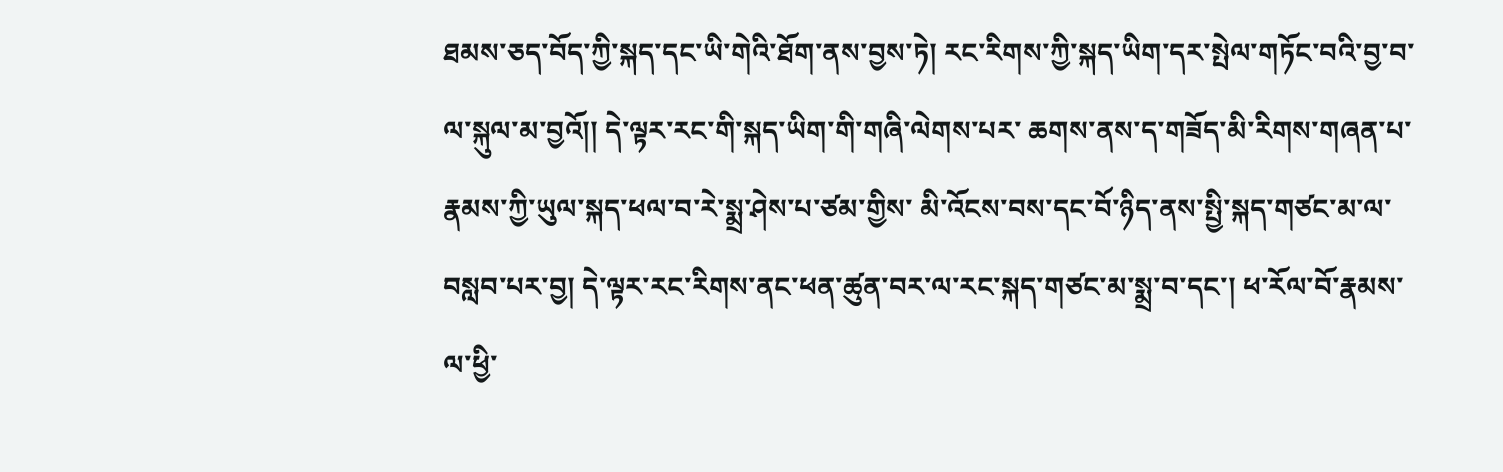ཐམས་ཅད་བོད་ཀྱི་སྐད་དང་ཡི་གེའི་ཐོག་ནས་བྱས་ཏེ། རང་རིགས་ཀྱི་སྐད་ཡིག་དར་སྤེལ་གཏོང་བའི་བྱ་བ་ལ་སྐུལ་མ་བྱའོ།། དེ་ལྟར་རང་གི་སྐད་ཡིག་གི་གཞི་ལེགས་པར་ ཆགས་ནས་ད་གཟོད་མི་རིགས་གཞན་པ་རྣམས་ཀྱི་ཡུལ་སྐད་ཕལ་བ་རེ་སྨྲ་ཤེས་པ་ཙམ་གྱིས་ མི་འོངས་བས་དང་བོ་ཉིད་ནས་སྤྱི་སྐད་གཙང་མ་ལ་བསླབ་པར་བྱ། དེ་ལྟར་རང་རིགས་ནང་ཕན་ཚུན་བར་ལ་རང་སྐད་གཙང་མ་སྨྲ་བ་དང་། ཕ་རོལ་བོ་རྣམས་ལ་ཕྱི་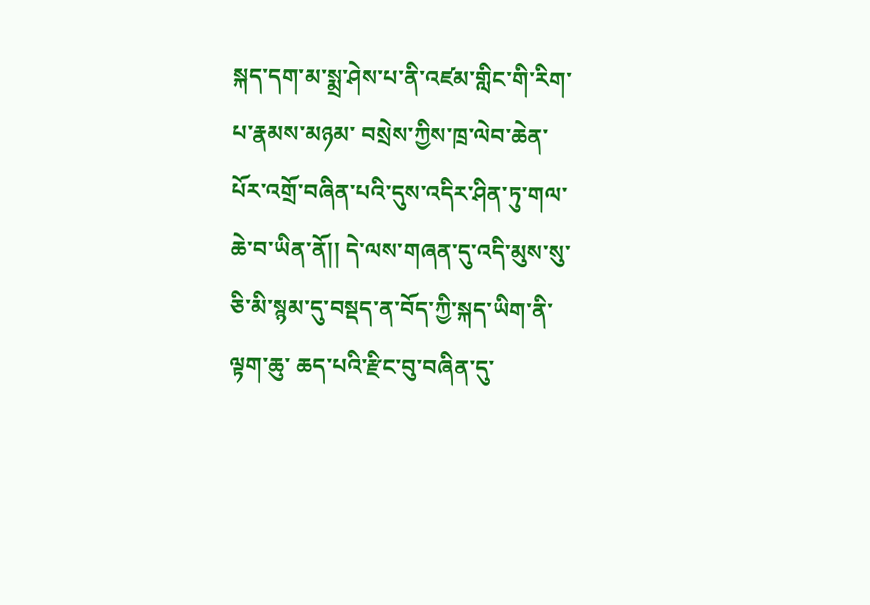སྐད་དག་མ་སྨྲ་ཤེས་པ་ནི་འཛམ་གླིང་གི་རིག་པ་རྣམས་མཉམ་ བསྲེས་ཀྱིས་ཁྲ་ལེབ་ཆེན་པོར་འགྲོ་བཞིན་པའི་དུས་འདིར་ཤིན་ཏུ་གལ་ཆེ་བ་ཡིན་ནོ།། དེ་ལས་གཞན་དུ་འདི་མུས་སུ་ཅི་མི་སྙམ་དུ་བསྡད་ན་བོད་ཀྱི་སྐད་ཡིག་ནི་ལྟག་ཆུ་ ཆད་པའི་རྫིང་བུ་བཞིན་དུ་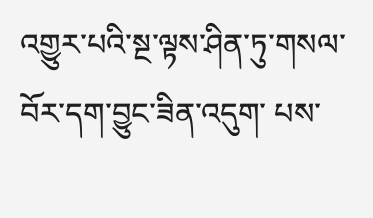འགྱུར་པའི་སྔ་ལྟས་ཤིན་ཏུ་གསལ་བོར་དག་བྱུང་ཟིན་འདུག་ པས་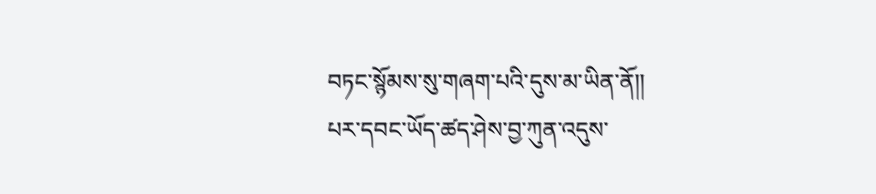བཏང་སྙོམས་སུ་གཞག་པའི་དུས་མ་ཡིན་ནོ།།
པར་དབང་ཡོད་ཚད་ཤེས་བྱ་ཀུན་འདུས་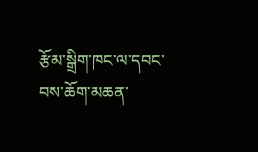རྩོམ་སྒྲིག་ཁང་ལ་དབང་བས་ཆོག་མཆན་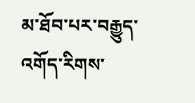མ་ཐོབ་པར་བརྒྱུད་འགོད་རིགས་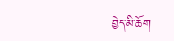བྱེད་མི་ཆོག